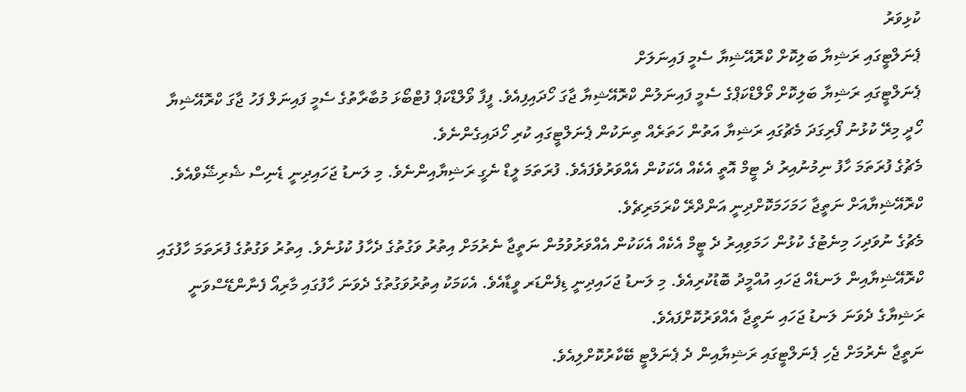ކުޅިވަރު
ޕެނަލްޓީގައި ރަޝިޔާ ބަލިކޮށް ކްރޮއޭޝިޔާ ސެމީ ފައިނަލަށް
ޕެނަލްޓީގައި ރަޝިޔާ ބަލިކޮށް ވޯލްޑްކަޕްގެ ސެމީ ފައިނަލުން ކްރޮއޭޝިޔާ ޖާގަ ހޯދައިފިއެވެ. ފީފާ ވޯލްޑްކަޕް ފުޓްބޯޅަ މުބާރާތުގެ ސެމީ ފައިނަލް ފަހު ޖާގަ ކްރޮއޭޝިޔާ ހޯދީ މިރޭ ކުޅުނު ފޯރިގަދަ މެޗުގައި ރަޝިޔާ އަތުން ހަތަރެއް ތިނަކުން ޕެނަލްޓީގައި ކުރި ހޯދައިގެންނެވެ.
މެޗުގެ ފުރަތަމަ ހާފު ނިމުނުއިރު ދެ ޓީމް އޮތީ އެކެއް އެކަކުން އެއްވަރުވެފައެވެ. ފުރަތަމަ ލީޑް ނެގީ ރަޝިޔާއިންނެވެ. މި ލަނޑު ޖަހައިދިނީ ޑެނިސް ޝެރިޝޭވްއެވެ. ކްރޮއޭޝިޔާއަށް ނަތީޖާ ހަމަހަމަކޮށްދިނީ އަންދްރޭ ކްރަމަރިޗެވެ.
މެޗުގެ ނުވަދިހަ މިނެޓުގެ ކުޅުން ހަމަވިއިރު ދެ ޓީމް އެކެއް އެކަކުން އެއްވަރުވުމުން ނަތީޖާ ނެރުމަށް އިތުރު ވަގުތުގެ ދެހާފު ކުޅުނެވެ. އިތުރު ވަގުތުގެ ފުރަތަމަ ހާފުގައި ކްރޮއޭޝިޔާއިން ލަނޑެއް ޖަހައި އުއްމީދު ބޮޑުކުރިއެވެ. މި ލަނޑު ޖަހައިދިނީ ޑިފެންޑަރ ވީޑާއެވެ. އެކަމަކު އިތުރުވަގުތުގެ ދެވަނަ ހާފުގައި މާރިއޯ ފެނާންޑޭސްވަނީ ރަޝިޔާގެ ދެވަނަ ލަނޑު ޖަހައި ނަތީޖާ އެއްވަރުކޮށްފައެވެ.
ނަތީޖާ ނެރުމަށް ޖެހި ޕެނަލްޓީގައި ރަޝިޔާއިން ދެ ޕެނަލްޓީ ބޭކާރުކޮށްލިއެވެ.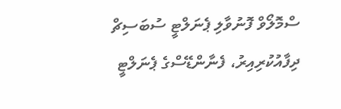ސްމޮލޯވް ފޮނުވާލި ޕެނަލްޓީ ސުބަސިޗް ދިފާއުކުރިއިރު، ފެނާންޑޭސްގެ ޕެނަލްޓީ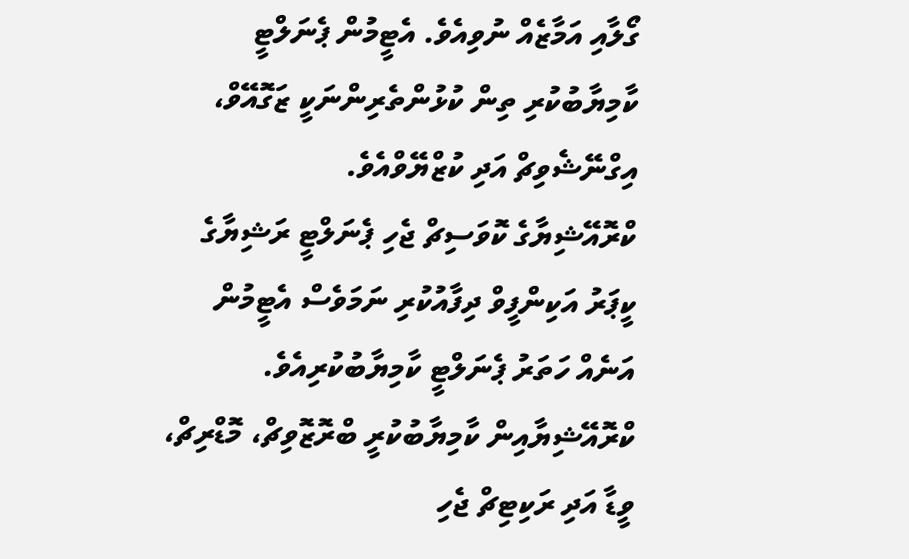ގޯލާއި އަމާޒެއް ނުވިއެވެ. އެޓީމުން ޕެނަލްޓީ ކާމިޔާބުކުރި ތިން ކުޅުންތެރިންނަކީ ޒަގޮއޭވް، އިގްނޭޝެވިޗް އަދި ކުޒްޔޭވްއެވެ.
ކްރޮއޭޝިޔާގެ ކޮވަސިޗް ޖެހި ޕެނަލްޓީ ރަޝިޔާގެ ކީޕަރު އަކިންފީވް ދިފާއުކުރި ނަމަވެސް އެޓީމުން އަނެއް ހަތަރު ޕެނަލްޓީ ކާމިޔާބުކުރިއެވެ. ކްރޮއޭޝިޔާއިން ކާމިޔާބުކުރީ ބްރޮޒޮވިޗް، މޮޑްރިޗް، ވީޑާ އަދި ރަކިޓިޗް ޖެހި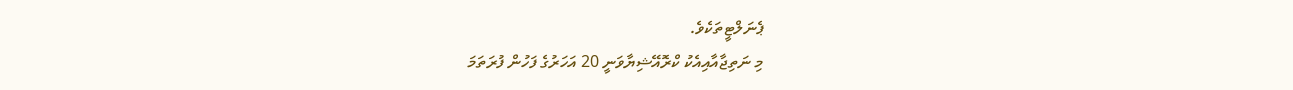ޕެނަލްޓީތަކެވެ.
މި ނަތިޖާއާއިއެކު ކްރޮއޭޝިޔާވަނީ 20 އަހަރުގެ ފަހުން ފުރަތަމަ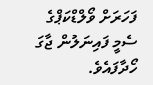ފަހަރަށް ވޯލްޑްކަޕްގެ ސެމީ ފައިނަލުން ޖާގަ ހޯދާފައެވެ.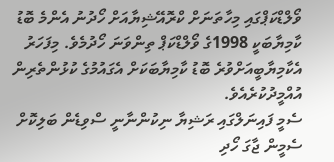ވޯލްޑްކަޕްގައި މިހާތަނަށް ކްރޮއޭޝިޔާއަށް ހޯދުނު އެންމެ ބޮޑު ކާމިޔާބަކީ 1998ގެ ވޯލްޑްކަޕް ތިންވަނަ ހޯދުމެވެ. މިފަހަރު އެކާމިޔާބީއަށްވުރެ ބޮޑު ކާމިޔާބަކަށް އެގައުމުގެ ކުޅުންތެރިން އުއްމީދުކުރެއެވެ.
ސެމީ ފައިނަލްގައި ރަޝިޔާ ނިކުންނާނީ ސްވިޑެން ބަލިކޮށް ސެމީން ޖާގަ ހޯދި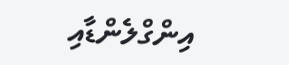އިންގްލެންޑާއި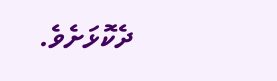ދެކޮޅަށެވެ.